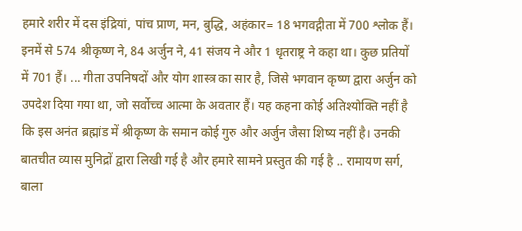हमारे शरीर में दस इंद्रियां, पांच प्राण, मन, बुद्धि, अहंकार= 18 भगवद्गीता में 700 श्लोक हैं। इनमें से 574 श्रीकृष्ण ने, 84 अर्जुन ने, 41 संजय ने और 1 धृतराष्ट्र ने कहा था। कुछ प्रतियों में 701 हैं। ... गीता उपनिषदों और योग शास्त्र का सार है, जिसे भगवान कृष्ण द्वारा अर्जुन को उपदेश दिया गया था, जो सर्वोच्च आत्मा के अवतार हैं। यह कहना कोई अतिश्योक्ति नहीं है कि इस अनंत ब्रह्मांड में श्रीकृष्ण के समान कोई गुरु और अर्जुन जैसा शिष्य नहीं है। उनकी बातचीत व्यास मुनिद्रों द्वारा लिखी गई है और हमारे सामने प्रस्तुत की गई है .. रामायण सर्ग, बाला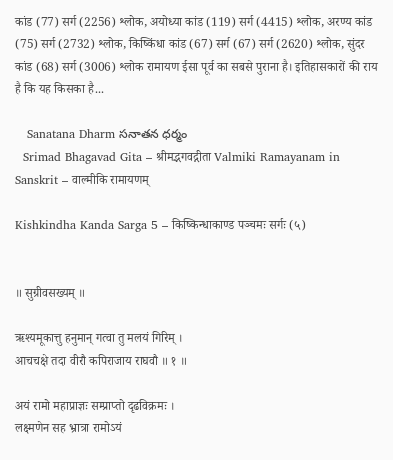कांड (77) सर्ग (2256) श्लोक, अयोध्या कांड (119) सर्ग (4415) श्लोक, अरण्य कांड (75) सर्ग (2732) श्लोक, किष्किंधा कांड (67) सर्ग (67) सर्ग (2620) श्लोक, सुंदर कांड (68) सर्ग (3006) श्लोक रामायण ईसा पूर्व का सबसे पुराना है। इतिहासकारों की राय है कि यह किसका है...

   Sanatana Dharm సనాతన ధర్మం
  Srimad Bhagavad Gita – श्रीमद्भगवद्गीता Valmiki Ramayanam in Sanskrit – वाल्मीकि रामायणम्

Kishkindha Kanda Sarga 5 – किष्किन्धाकाण्ड पञ्चमः सर्गः (५)


॥ सुग्रीवसख्यम् ॥

ऋश्यमूकात्तु हनुमान् गत्वा तु मलयं गिरिम् ।
आचचक्षे तदा वीरौ कपिराजाय राघवौ ॥ १ ॥

अयं रामो महाप्राज्ञः सम्प्राप्तो दृढविक्रमः ।
लक्ष्मणेन सह भ्रात्रा रामोऽयं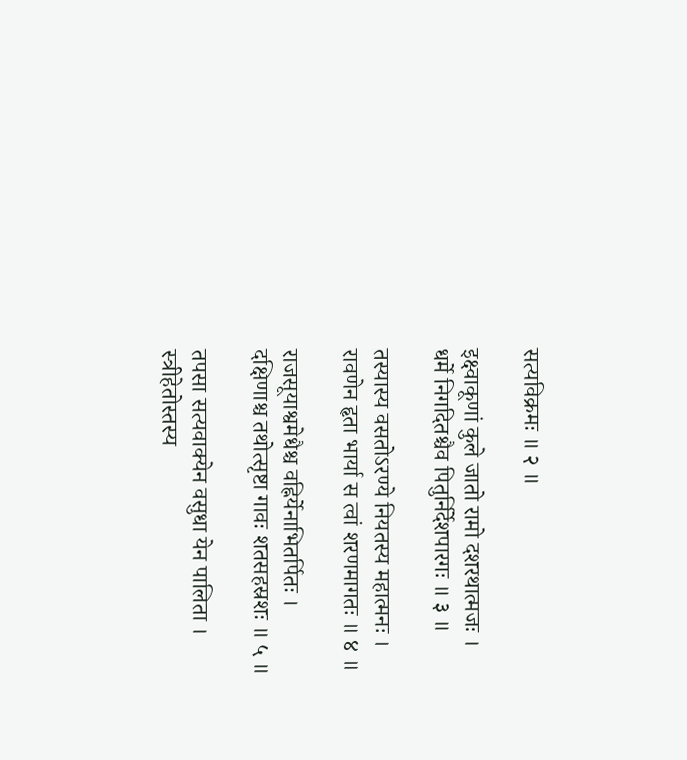सत्यविक्रमः ॥ २ ॥

इक्ष्वाकूणां कुले जातो रामो दशरथात्मजः ।
धर्मे निगदितश्चैव पितुर्निर्देशपारगः ॥ ३ ॥

तस्यास्य वसतोऽरण्ये नियतस्य महात्मनः ।
रावणेन हृता भार्या स त्वां शरणमागतः ॥ ४ ॥

राजसूयाश्वमेधैश्च वह्निर्येनाभितर्पितः ।
दक्षिणाश्च तथोत्सृष्टा गावः शतसहस्रशः ॥ ५ ॥

तपसा सत्यवाक्येन वसुधा येन पालिता ।
स्त्रीहेतोस्तस्य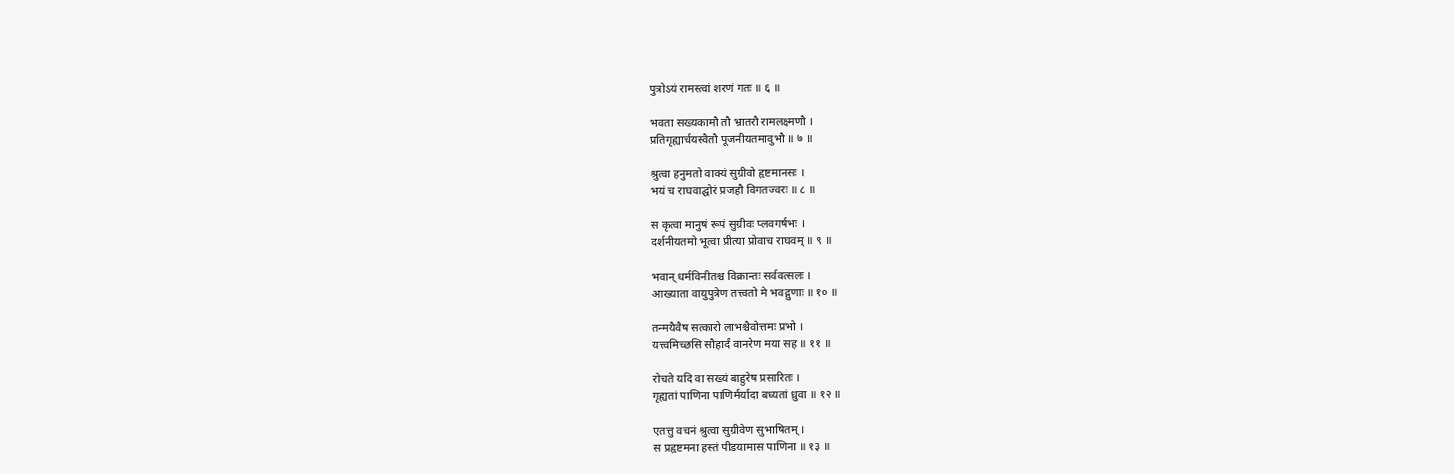पुत्रोऽयं रामस्त्वां शरणं गतः ॥ ६ ॥

भवता सख्यकामौ तौ भ्रातरौ रामलक्ष्मणौ ।
प्रतिगृह्यार्चयस्वैतौ पूजनीयतमावुभौ ॥ ७ ॥

श्रुत्वा हनुमतो वाक्यं सुग्रीवो हृष्टमानसः ।
भयं च राघवाद्घोरं प्रजहौ विगतज्वरः ॥ ८ ॥

स कृत्वा मानुषं रूपं सुग्रीवः प्लवगर्षभः ।
दर्शनीयतमो भूत्वा प्रीत्या प्रोवाच राघवम् ॥ ९ ॥

भवान् धर्मविनीतश्च विक्रान्तः सर्ववत्सलः ।
आख्याता वायुपुत्रेण तत्त्वतो मे भवद्गुणाः ॥ १० ॥

तन्मयैवैष सत्कारो लाभश्चैवोत्तमः प्रभो ।
यत्त्वमिच्छसि सौहार्दं वानरेण मया सह ॥ ११ ॥

रोचते यदि वा सख्यं बाहुरेष प्रसारितः ।
गृह्यतां पाणिना पाणिर्मर्यादा बध्यतां ध्रुवा ॥ १२ ॥

एतत्तु वचनं श्रुत्वा सुग्रीवेण सुभाषितम् ।
स प्रहृष्टमना हस्तं पीडयामास पाणिना ॥ १३ ॥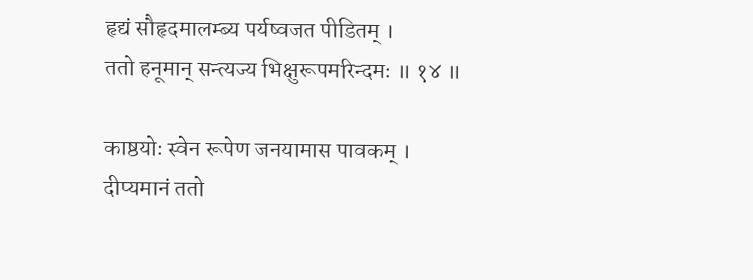हृद्यं सौहृदमालम्ब्य पर्यष्वजत पीडितम् ।
ततो हनूमान् सन्त्यज्य भिक्षुरूपमरिन्दमः ॥ १४ ॥

काष्ठयोः स्वेन रूपेण जनयामास पावकम् ।
दीप्यमानं ततो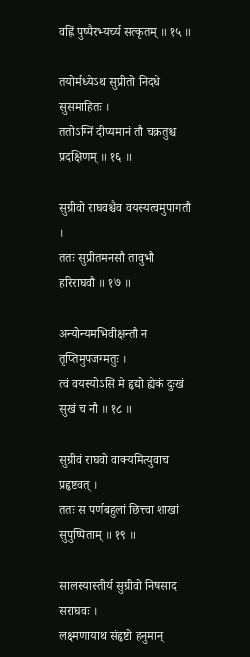वह्निं पुष्पैरभ्यर्च्य सत्कृतम् ॥ १५ ॥

तयोर्मध्येऽथ सुप्रीतो निदधे सुसमाहितः ।
ततोऽग्निं दीप्यमानं तौ चक्रतुश्च प्रदक्षिणम् ॥ १६ ॥

सुग्रीवो राघवश्चैव वयस्यत्वमुपागतौ ।
ततः सुप्रीतमनसौ तावुभौ हरिराघवौ ॥ १७ ॥

अन्योन्यमभिवीक्षन्तौ न तृप्तिमुपजग्मतुः ।
त्वं वयस्योऽसि मे हृद्यो ह्येकं दुःखं सुखं च नौ ॥ १८ ॥

सुग्रीवं राघवो वाक्यमित्युवाच प्रहृष्टवत् ।
ततः स पर्णबहुलां छित्त्वा शाखां सुपुष्पिताम् ॥ १९ ॥

सालस्यास्तीर्य सुग्रीवो निषसाद सराघवः ।
लक्ष्मणायाथ संहृष्टो हनुमान्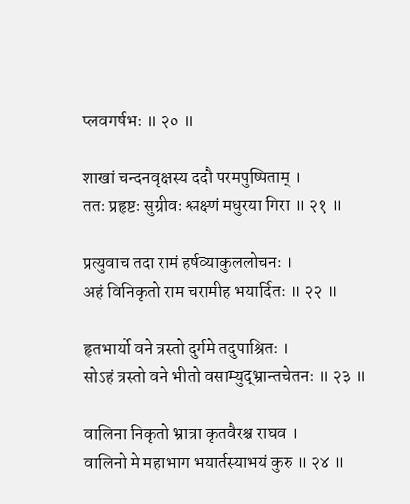प्लवगर्षभः ॥ २० ॥

शाखां चन्दनवृक्षस्य ददौ परमपुष्पिताम् ।
ततः प्रहृष्टः सुग्रीवः श्लक्ष्णं मधुरया गिरा ॥ २१ ॥

प्रत्युवाच तदा रामं हर्षव्याकुललोचनः ।
अहं विनिकृतो राम चरामीह भयार्दितः ॥ २२ ॥

हृतभार्यो वने त्रस्तो दुर्गमे तदुपाश्रितः ।
सोऽहं त्रस्तो वने भीतो वसाम्युद्भ्रान्तचेतनः ॥ २३ ॥

वालिना निकृतो भ्रात्रा कृतवैरश्च राघव ।
वालिनो मे महाभाग भयार्तस्याभयं कुरु ॥ २४ ॥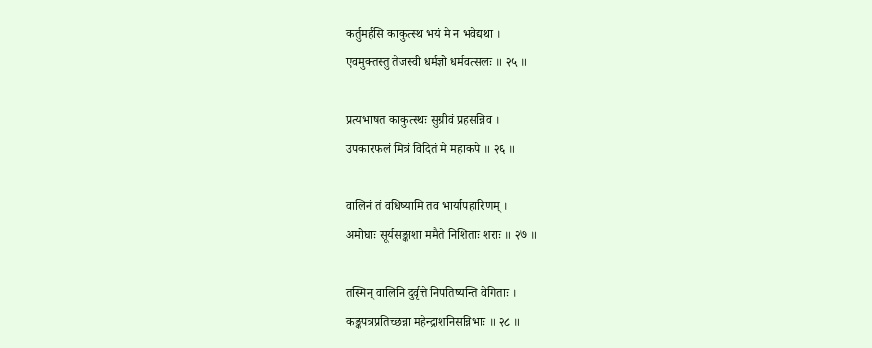कर्तुमर्हसि काकुत्स्थ भयं मे न भवेद्यथा ।
एवमुक्तस्तु तेजस्वी धर्मज्ञो धर्मवत्सलः ॥ २५ ॥

प्रत्यभाषत काकुत्स्थः सुग्रीवं प्रहसन्निव ।
उपकारफलं मित्रं विदितं मे महाकपे ॥ २६ ॥

वालिनं तं वधिष्यामि तव भार्यापहारिणम् ।
अमोघाः सूर्यसङ्काशा ममैते निशिताः शराः ॥ २७ ॥

तस्मिन् वालिनि दुर्वृत्ते निपतिष्यन्ति वेगिताः ।
कङ्कपत्रप्रतिच्छन्ना महेन्द्राशनिसन्निभाः ॥ २८ ॥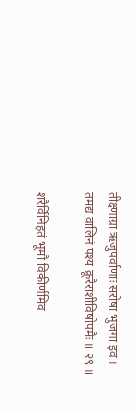तीक्ष्णाग्रा ऋजुपर्वाणाः सरोषा भुजगा इव ।
तमद्य वालिनं पश्य क्रूरैराशीविषोपमैः ॥ २९ ॥

शरैर्विनिहतं भूमौ विकीर्णमिव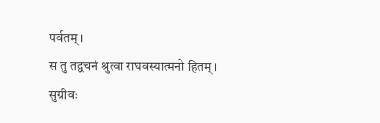पर्वतम् ।
स तु तद्वचनं श्रुत्वा राघवस्यात्मनो हितम् ।
सुग्रीवः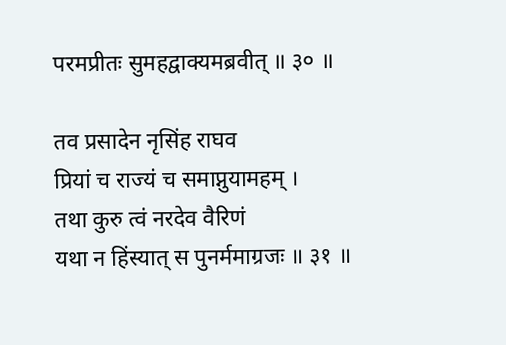परमप्रीतः सुमहद्वाक्यमब्रवीत् ॥ ३० ॥

तव प्रसादेन नृसिंह राघव
प्रियां च राज्यं च समाप्नुयामहम् ।
तथा कुरु त्वं नरदेव वैरिणं
यथा न हिंस्यात् स पुनर्ममाग्रजः ॥ ३१ ॥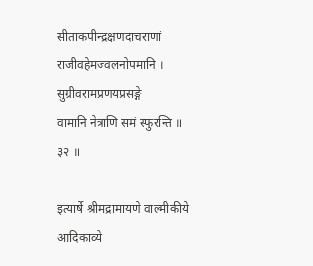सीताकपीन्द्रक्षणदाचराणां
राजीवहेमज्वलनोपमानि ।
सुग्रीवरामप्रणयप्रसङ्गे
वामानि नेत्राणि समं स्फुरन्ति ॥ ३२ ॥

इत्यार्षे श्रीमद्रामायणे वाल्मीकीये आदिकाव्ये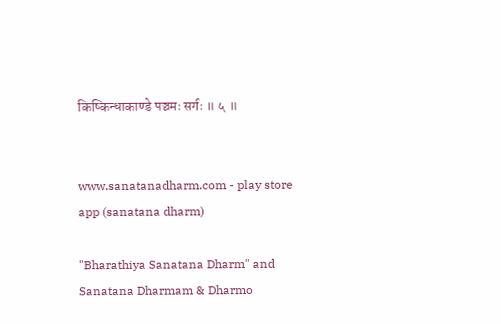किष्किन्धाकाण्डे पञ्चमः सर्गः ॥ ५ ॥


www.sanatanadharm.com - play store app (sanatana dharm)

"Bharathiya Sanatana Dharm" and Sanatana Dharmam & Dharmo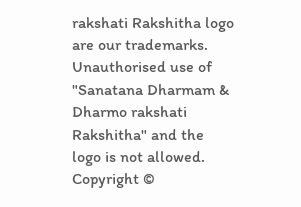rakshati Rakshitha logo are our trademarks. Unauthorised use of "Sanatana Dharmam & Dharmo rakshati Rakshitha" and the logo is not allowed. Copyright ©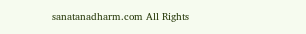sanatanadharm.com All Rights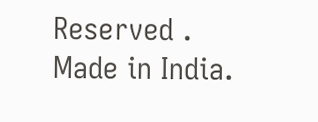Reserved . Made in India.